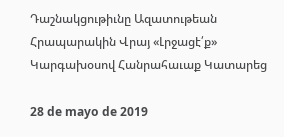Դաշնակցութիւնը Ազատութեան Հրապարակին Վրայ «Լրջացէ՛ք» Կարգախօսով Հանրահաւաք Կատարեց

28 de mayo de 2019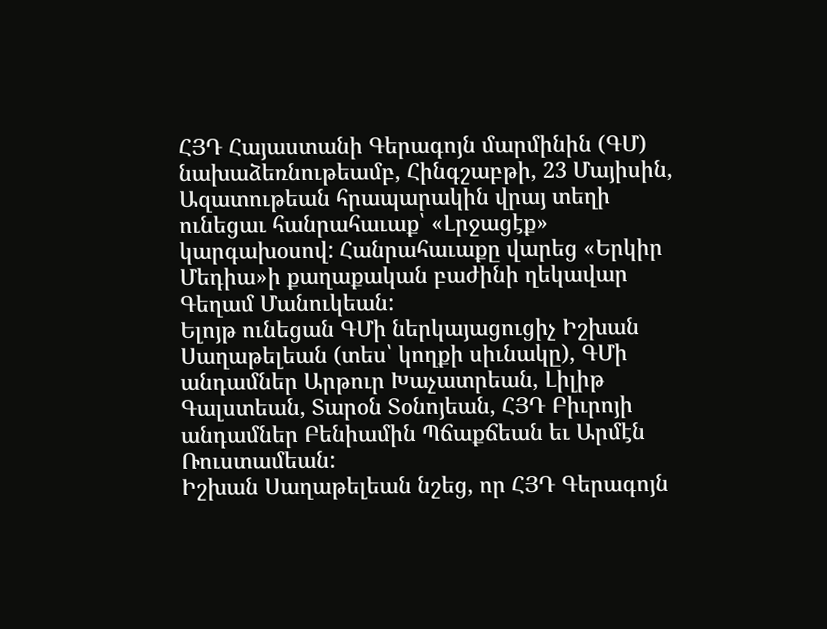ՀՅԴ Հայաստանի Գերագոյն մարմինին (ԳՄ) նախաձեռնութեամբ, Հինգշաբթի, 23 Մայիսին, Ազատութեան հրապարակին վրայ տեղի ունեցաւ հանրահաւաք՝ «Լրջացէք» կարգախօսով: Հանրահաւաքը վարեց «Երկիր Մեդիա»ի քաղաքական բաժինի ղեկավար Գեղամ Մանուկեան:
Ելոյթ ունեցան ԳՄի ներկայացուցիչ Իշխան Սաղաթելեան (տես՝ կողքի սիւնակը), ԳՄի անդամներ Արթուր Խաչատրեան, Լիլիթ Գալստեան, Տարօն Տօնոյեան, ՀՅԴ Բիւրոյի անդամներ Բենիամին Պճաքճեան եւ Արմէն Ռուստամեան:
Իշխան Սաղաթելեան նշեց, որ ՀՅԴ Գերագոյն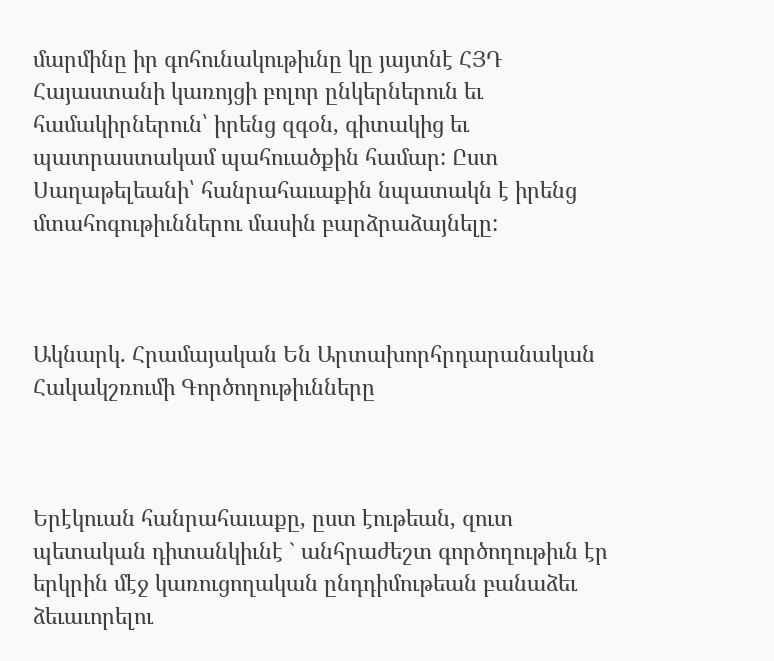մարմինը իր գոհունակութիւնը կը յայտնէ ՀՅԴ Հայաստանի կառոյցի բոլոր ընկերներուն եւ համակիրներուն՝ իրենց զգօն, գիտակից եւ պատրաստակամ պահուածքին համար: Ըստ Սաղաթելեանի՝ հանրահաւաքին նպատակն է իրենց մտահոգութիւններու մասին բարձրաձայնելը:



Ակնարկ. Հրամայական Են Արտախորհրդարանական Հակակշռումի Գործողութիւնները



Երէկուան հանրահաւաքը, ըստ էութեան, զուտ պետական դիտանկիւնէ ` անհրաժեշտ գործողութիւն էր երկրին մէջ կառուցողական ընդդիմութեան բանաձեւ ձեւաւորելու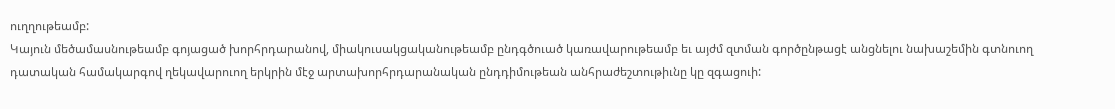ուղղութեամբ:
Կայուն մեծամասնութեամբ գոյացած խորհրդարանով, միակուսակցականութեամբ ընդգծուած կառավարութեամբ եւ այժմ զտման գործընթացէ անցնելու նախաշեմին գտնուող դատական համակարգով ղեկավարուող երկրին մէջ արտախորհրդարանական ընդդիմութեան անհրաժեշտութիւնը կը զգացուի: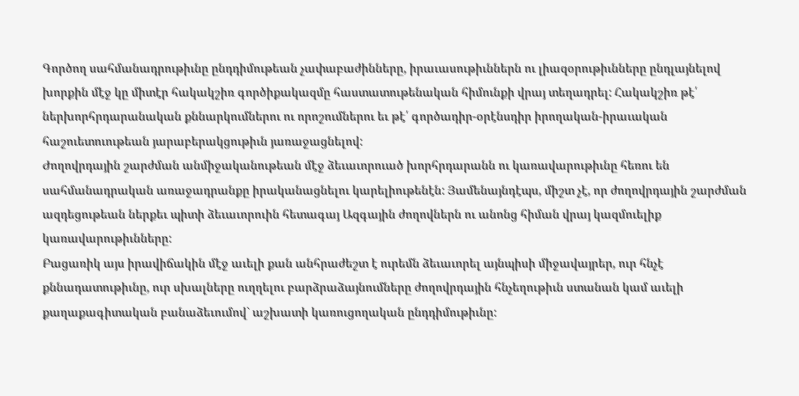Գործող սահմանադրութիւնը ընդդիմութեան չափաբաժինները, իրաւասութիւններն ու լիազօրութիւնները ընդլայնելով խորքին մէջ կը միտէր հակակշիռ գործիքակազմը հաստատութենական հիմունքի վրայ տեղադրել: Հակակշիռ թէ՛ ներխորհրդարանական քննարկումներու ու որոշումներու եւ թէ՛ գործադիր-օրէնսդիր իրողական-իրաւական հաշուետուութեան յարաբերակցութիւն յառաջացնելով:
Ժողովրդային շարժման անմիջականութեան մէջ ձեւաւորուած խորհրդարանն ու կառավարութիւնը հեռու են սահմանադրական առաջադրանքը իրականացնելու կարելիութենէն: Յամենայնդէպս, միշտ չէ, որ ժողովրդային շարժման ազդեցութեան ներքեւ պիտի ձեւաւորուին հետագայ Ազգային ժողովներն ու անոնց հիման վրայ կազմուելիք կառավարութիւնները:
Բացառիկ այս իրավիճակին մէջ աւելի քան անհրաժեշտ է ուրեմն ձեւաւորել այնպիսի միջավայրեր, ուր հնչէ քննադատութիւնը, ուր սխալները ուղղելու բարձրաձայնումները ժողովրդային հնչեղութիւն ստանան կամ աւելի քաղաքագիտական բանաձեւումով` աշխատի կառուցողական ընդդիմութիւնը: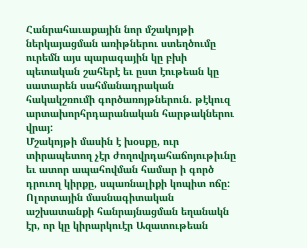Հանրահաւաքային նոր մշակոյթի ներկայացման առիթներու ստեղծումը ուրեմն այս պարագային կը բխի պետական շահերէ եւ ըստ էութեան կը սատարեն սահմանադրական հակակշռումի գործառոյթներուն. թէկուզ արտախորհրդարանական հարթակներու վրայ:
Մշակոյթի մասին է խօսքը, ուր տիրապետող չէր ժողովրդահաճոյութիւնը եւ ատոր ապահովման համար ի գործ դրուող կիրքը, սպառնալիքի կոպիտ ոճը: Ոլորտային մասնագիտական աշխատանքի հանրայնացման եղանակն էր, որ կը կիրարկուէր Ազատութեան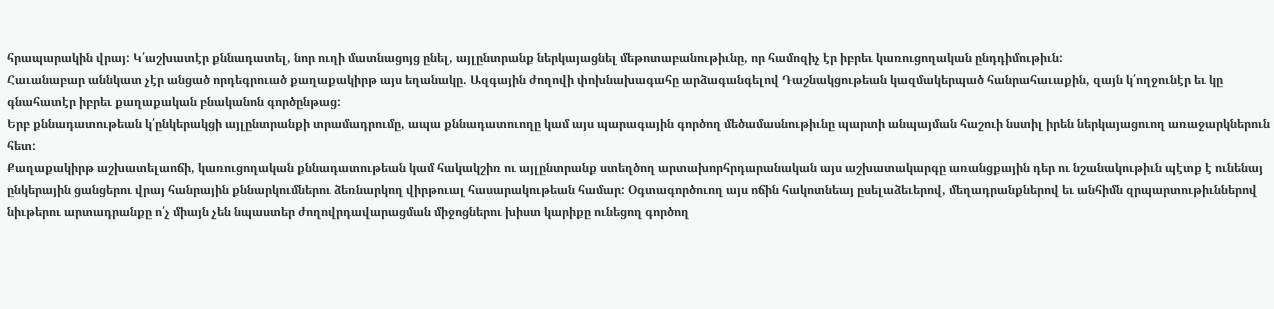հրապարակին վրայ: Կ՛աշխատէր քննադատել, նոր ուղի մատնացոյց ընել, այլընտրանք ներկայացնել մեթոտաբանութիւնը, որ համոզիչ էր իբրեւ կառուցողական ընդդիմութիւն:
Հաւանաբար աննկատ չէր անցած որդեգրուած քաղաքակիրթ այս եղանակը. Ազգային ժողովի փոխնախագահը արձագանգելով Դաշնակցութեան կազմակերպած հանրահաւաքին, զայն կ՛ողջունէր եւ կը գնահատէր իբրեւ քաղաքական բնականոն գործընթաց:
Երբ քննադատութեան կ՛ընկերակցի այլընտրանքի տրամադրումը, ապա քննադատուողը կամ այս պարագային գործող մեծամասնութիւնը պարտի անպայման հաշուի նստիլ իրեն ներկայացուող առաջարկներուն հետ:
Քաղաքակիրթ աշխատելաոճի, կառուցողական քննադատութեան կամ հակակշիռ ու այլընտրանք ստեղծող արտախորհրդարանական այս աշխատակարգը առանցքային դեր ու նշանակութիւն պէտք է ունենայ ընկերային ցանցերու վրայ հանրային քննարկումներու ձեռնարկող վիրթուալ հասարակութեան համար: Օգտագործուող այս ոճին հակոտնեայ ըսելաձեւերով, մեղադրանքներով եւ անհիմն զրպարտութիւններով նիւթերու արտադրանքը ո՛չ միայն չեն նպաստեր ժողովրդավարացման միջոցներու խիստ կարիքը ունեցող գործող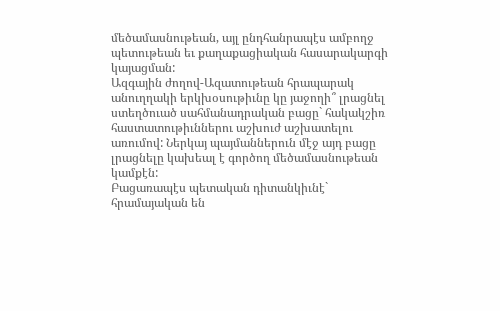մեծամասնութեան, այլ ընդհանրապէս ամբողջ պետութեան եւ քաղաքացիական հասարակարգի կայացման:
Ազգային ժողով-Ազատութեան հրապարակ անուղղակի երկխօսութիւնը կը յաջողի՞ լրացնել ստեղծուած սահմանադրական բացը` հակակշիռ հաստատութիւններու աշխուժ աշխատելու առումով: Ներկայ պայմաններուն մէջ այդ բացը լրացնելը կախեալ է գործող մեծամասնութեան կամքէն:
Բացառապէս պետական դիտանկիւնէ` հրամայական են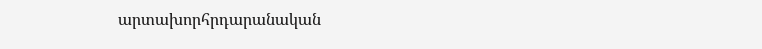արտախորհրդարանական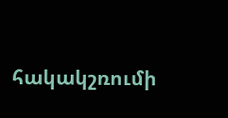հակակշռումի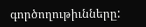գործողութիւնները: